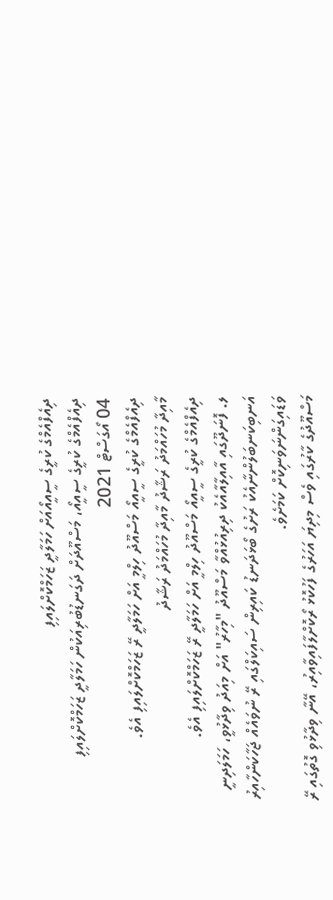ދިއެފްއެމްގެ ކުރީގެ ސީއީއޯއަށް ހަމަލާދީ ޒަހަމްކޮށްލައިފި
ދިއެފްއެމްގެ ކުރީގެ ސީއީއޯ، މަސްއޫދަށް ދަގަނޑުބުރިއަކުން ހަމަލާދީ ޒަހަމްކޮށްލައިފި
04 އޯގަސްޓް 2021
ދިއެފްއެމްގެ ކުރީގެ ސީއީއޯ މަސްއޫދު ހިލްމީ އަށް ހަމަލާދީ ރޭ ޒަހަމްކޮށްލައިފި އެވެ.
މާއިދާ މުހައްމަދު ރަޝާދު މާއިދާ މުހައްމަދު ރަޝާދު
ދިއެފްއެމްގެ ކުރީގެ ސީއީއޯ މަސްއޫދު ހިލްމީ އަށް ހަމަލާދީ ރޭ ޒަހަމްކޮށްލައިފި އެވެ.
ލ. ފޮނަދޫގައި އާއިލާއާއެކު ދިރިއުޅުއްވާ މަސްއޫދު "މިހާރު" އަށް މިއަދު ވިދާޅުވީ، ހަމަލަދިނީ އަނބިކަނބަލުންނާއެކު ރަށުގެ ބޯޅަދަނޑު ކައިރިން ސައިކަލްގައި ރޭ ނުވައެއް ޖަހާކަންހާއިރު ވަޑައިގަންނަވަނިކޮށް ކަމަށެވެ.
މަސްއޫދުގެ ކާރުގައި ވެސް މިދިޔަ އަހަރުގެ ފަހުކޮޅު ރޯކޮށްލާފައިވާއިރު، އޭނާ ވިދާޅުވި ގޮތުގައި ރޭ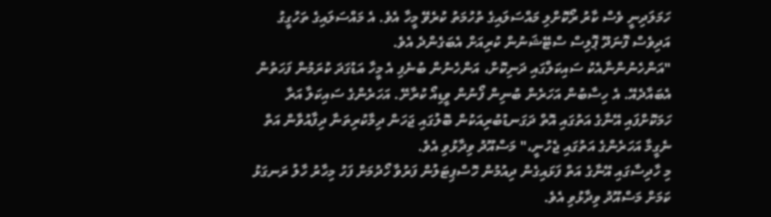ހަމަލަދިނީ ވެސް ކާރު ރޯކޮށްލި މައްސަލައިގެ ތުހުމަތު ކުރެވޭ މީހާ އެވެ. އެ މައްސަލައިގެ ތަހުގީގު އަދިވެސް ފޮނަދޫ ޕޮލިސް ސްޓޭޝަނުން ކުރިއަށް އެބަގެންދެ އެވެ.
"އަންހެނުންނާއެކު ސައިކަލްގައި ދަނިކޮށް، އަންހެނުން ބުނެފި އެ މީހާ އަޑުގަދަ ކުރަމުން ފަހަތުން އެބައާދެއޭ. އެ ހިސާބުން އަހަރެން ބުނިން ފޯނުން ވީޑިއޯ ކުރާށޭ. އަހަރެންގެ ސައިކަލާ އަރާ ހަމަކޮށްފައި އޭނާގެ އަތުގައި އޮތް ދަގަނޑުބުރިއަކުން ބޮލުގައި ޖަހަން ދިމާކުރިތަނާ ދިފާއުވާން އަތް ނެގީމާ އަހަރެންގެ އަތުގައި ޖެހުނީ،" މަސްއޫދު ވިދާޅުވި އެވެ.
މި ހާދިސާގައި އޭނާގެ އަތް ފަޅައިގެން ދިއުމުން ހޮސްޕިޓަލުން ފަރުވާ ހޯދުމަށް ފަހު މިހާރު ހާލު ރަނގަޅު ކަމަށް މަސްއޫދު ވިދާޅުވި އެވެ.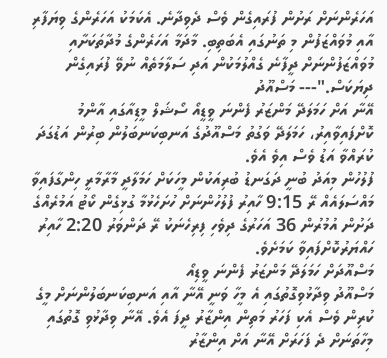އަހަރެންނަށް ރަށުން ފުރައިގެން ވެސް ދެވިދާނެ. އެކަމަކު އަހަރެންގެ ވިޔަފާރި އާއި މުވައްޒަފުން މި ތަނުގައި އެބަތިބި. މާދަމާ އަހަރެންގެ މުދާތަކަށާއި މުވައްޒަފުންނަށް ދީފާނެ ގެއްލުމަކުން އަދި ސަލާމަތެއް ނުވޭ ފުރައިގެން ދިޔަކަސް."--- މަސްއޫދު
އޭނާ އަށް ހަމަލަދޭ މަންޒަރު ފެންނަ ވީޑީއޯ ސޯޝަލް މީޑިއާގައި އާންމު ކޮށްފައިވާއިރު، ހަމަލަދޭ ވަގުތު މަސްއޫދުގެ އަނބިކަނބަލުން ބިރުން އަޑުގަދަ ކުރައްވާ އަޑު ވެސް އިވެ އެވެ.
ފުލުހުން މިއަދު ބުނީ ދަގަނޑު ބުރިއަކުން މީހަކަށް ހަމަލާދީ މާރާމާރީ ހިންގާފައިވާ މައްސަލައެއް ރޭ 9:15 ހާއިރު ފުލުހުންނަށް ހުށަހެޅުމާ ގުޅިގެން ކޯޓު އަމުރެއްގެ ދަށުން އުމުރުން 36 އަހަރުގެ ދިވެހި ފިރިހެނަކު ރޭ ދަންވަރު 2:20 ހާއިރު ހައްޔަރުކޮށްފައިވާ ކަމަށެވެ.
މަސްއޫދަށް ހަމަލަދޭ މަންޒަރު ފެންނަ ވީޑިއޯ
މަސްއޫދު ވިދާޅުވިގޮތުގައި އެ މީހާ ވަނީ އޭނާ އާއި އަނބިކަނބަލުންނަށް މީގެ ކުރިން ވެސް އެކި ފަހަރު މަތިން އިންޒާރު ދީފަ އެވެ. އޭނާ ވިދާޅުވި ގޮތުގައި މިހާތަނަށް ދެ ފަހަރަށް އޭނާ އަށް އިންޒާރު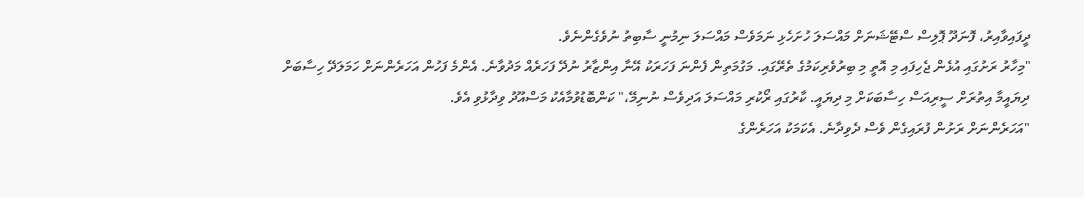ދީފައިވާއިރު، ފޮނަދޫ ޕޮލިސް ސްޓޭޝަނަށް މައްސަލަ ހުށަހެޅި ނަމަވެސް މައްސަލަ ނިމުނީ ސާބިތު ނުވެގެންނެވެ.
"މިހާރު ރަށުގައި އުޅެން ޖެހިފައި މި އޮތީ މި ބިރުވެރިކަމުގެ ތެރޭގައި. މަގުމަތިން ފެންނަ ފަހަރަކު އޭނާ އިންޒާރު ނުދޭ ފަހަރެއް މަދުވާނެ. އެންމެ ފަހުން އަހަރެންނަށް ހަމަލަދޭ ހިސާބަށް ދިޔައީމާ އިތުރަށް ސީރިއަސް ހިސާބަކަށް މި ދިޔައީ. ކާރުގައި ރޯކުރި މައްސަލަ އަދިވެސް ނުނިމޭ،" ކަންބޮޑުވުމާއެކު މަސްއޫދު ވިދާޅުވި އެވެ.
"އަހަރެންނަށް ރަށުން ފުރައިގެން ވެސް ދެވިދާނެ. އެކަމަކު އަހަރެންގެ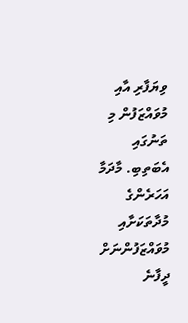ވިޔަފާރި އާއި މުވައްޒަފުން މި ތަނުގައި އެބަތިބި. މާދަމާ އަހަރެންގެ މުދާތަކަށާއި މުވައްޒަފުންނަށް ދީފާނެ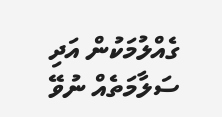ގެއްލުމަކުން އަދި ސަލާމަތެއް ނުވޭ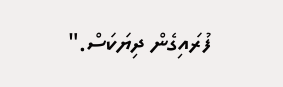ފުރައިގެން ދިޔަކަސް."